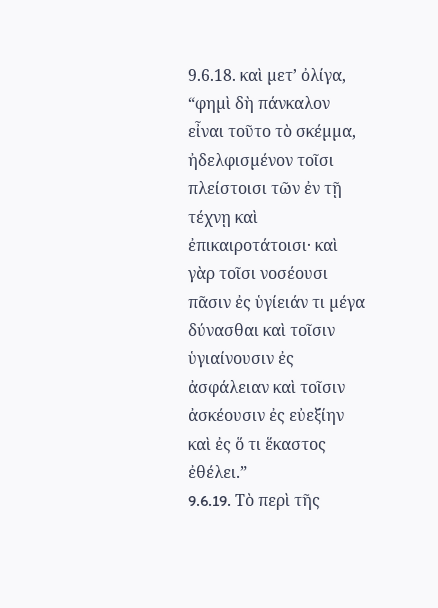9.6.18. καὶ µετ’ ὀλίγα, “φηµὶ δὴ πάνκαλον εἶναι τοῦτο τὸ σκέµµα, ἠδελφισµένον τοῖσι πλείστοισι τῶν ἐν τῇ τέχνῃ καὶ ἐπικαιροτάτοισι· καὶ γὰρ τοῖσι νοσέουσι πᾶσιν ἐς ὑγίειάν τι µέγα δύνασθαι καὶ τοῖσιν ὑγιαίνουσιν ἐς ἀσφάλειαν καὶ τοῖσιν ἀσκέουσιν ἐς εὐεξίην καὶ ἐς ὅ τι ἕκαστος ἐθέλει.”
9.6.19. Tὸ περὶ τῆς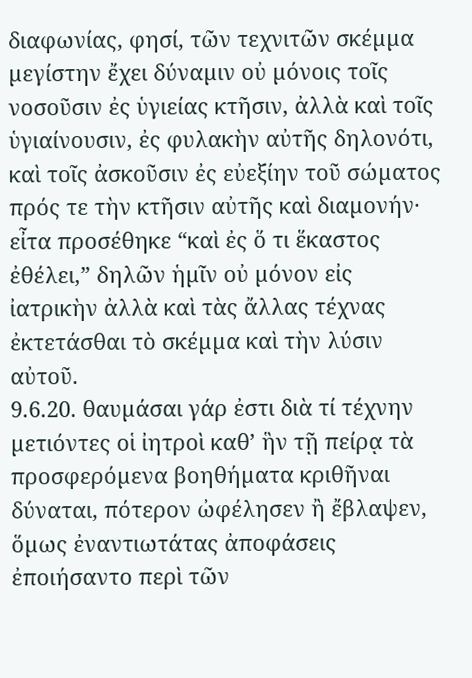διαφωνίας, φησί, τῶν τεχνιτῶν σκέµµα µεγίστην ἔχει δύναµιν οὐ µόνοις τοῖς νοσοῦσιν ἐς ὑγιείας κτῆσιν, ἀλλὰ καὶ τοῖς ὑγιαίνουσιν, ἐς φυλακὴν αὐτῆς δηλονότι, καὶ τοῖς ἀσκοῦσιν ἐς εὐεξίην τοῦ σώµατος πρός τε τὴν κτῆσιν αὐτῆς καὶ διαµονήν· εἶτα προσέθηκε “καὶ ἐς ὅ τι ἕκαστος ἐθέλει,” δηλῶν ἡµῖν οὐ µόνον εἰς ἰατρικὴν ἀλλὰ καὶ τὰς ἄλλας τέχνας ἐκτετάσθαι τὸ σκέµµα καὶ τὴν λύσιν αὐτοῦ.
9.6.20. θαυµάσαι γάρ ἐστι διὰ τί τέχνην µετιόντες οἱ ἰητροὶ καθ’ ἣν τῇ πείρᾳ τὰ προσφερόµενα βοηθήµατα κριθῆναι δύναται, πότερον ὠφέλησεν ἢ ἔβλαψεν, ὅµως ἐναντιωτάτας ἀποφάσεις ἐποιήσαντο περὶ τῶν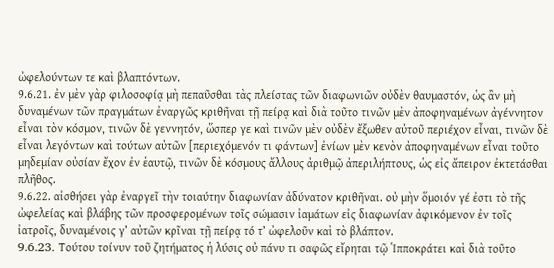ὠφελούντων τε καὶ βλαπτόντων.
9.6.21. ἐν µὲν γὰρ φιλοσοφίᾳ µὴ πεπαῦσθαι τὰς πλείστας τῶν διαφωνιῶν οὐδὲν θαυµαστόν, ὡς ἂν µὴ δυναµένων τῶν πραγµάτων ἐναργῶς κριθῆναι τῇ πείρᾳ καὶ διὰ τοῦτο τινῶν µὲν ἀποφηναµένων ἀγέννητον εἶναι τὸν κόσµον, τινῶν δὲ γεννητόν, ὥσπερ γε καὶ τινῶν µὲν οὐδὲν ἔξωθεν αὐτοῦ περιέχον εἶναι, τινῶν δὲ εἶναι λεγόντων καὶ τούτων αὐτῶν [περιεχόµενόν τι φάντων] ἐνίων µὲν κενὸν ἀποφηναµένων εἶναι τοῦτο µηδεµίαν οὐσίαν ἔχον ἐν ἑαυτῷ, τινῶν δὲ κόσµους ἄλλους ἀριθµῷ ἀπεριλήπτους, ὡς εἰς ἄπειρον ἐκτετάσθαι πλῆθος.
9.6.22. αἰσθήσει γὰρ ἐναργεῖ τὴν τοιαύτην διαφωνίαν ἀδύνατον κριθῆναι. οὐ µὴν ὅµοιόν γέ ἐστι τὸ τῆς ὠφελείας καὶ βλάβης τῶν προσφεροµένων τοῖς σώµασιν ἰαµάτων εἰς διαφωνίαν ἀφικόµενον ἐν τοῖς ἰατροῖς, δυναµένοις γ’ αὐτῶν κρῖναι τῇ πείρᾳ τό τ’ ὠφελοῦν καὶ τὸ βλάπτον.
9.6.23. Tούτου τοίνυν τοῦ ζητήµατος ἡ λύσις οὐ πάνυ τι σαφῶς εἴρηται τῷ ῾Ιπποκράτει καὶ διὰ τοῦτο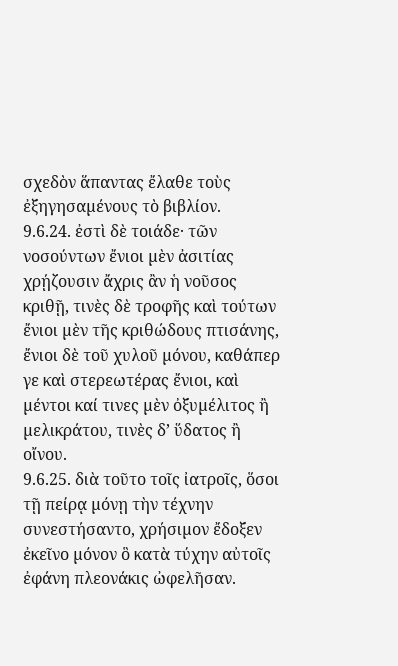σχεδὸν ἅπαντας ἔλαθε τοὺς ἐξηγησαµένους τὸ βιβλίον.
9.6.24. ἐστὶ δὲ τοιάδε· τῶν νοσούντων ἔνιοι µὲν ἀσιτίας χρῄζουσιν ἄχρις ἂν ἡ νοῦσος κριθῇ, τινὲς δὲ τροφῆς καὶ τούτων ἔνιοι µὲν τῆς κριθώδους πτισάνης, ἔνιοι δὲ τοῦ χυλοῦ µόνου, καθάπερ γε καὶ στερεωτέρας ἔνιοι, καὶ µέντοι καί τινες µὲν ὀξυµέλιτος ἢ µελικράτου, τινὲς δ’ ὕδατος ἢ οἴνου.
9.6.25. διὰ τοῦτο τοῖς ἰατροῖς, ὅσοι τῇ πείρᾳ µόνῃ τὴν τέχνην συνεστήσαντο, χρήσιµον ἔδοξεν ἐκεῖνο µόνον ὃ κατὰ τύχην αὐτοῖς ἐφάνη πλεονάκις ὠφελῆσαν.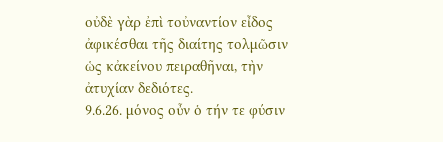οὐδὲ γὰρ ἐπὶ τοὐναντίον εἶδος ἀφικέσθαι τῆς διαίτης τολµῶσιν ὡς κἀκείνου πειραθῆναι, τὴν ἀτυχίαν δεδιότες.
9.6.26. µόνος οὖν ὁ τήν τε φύσιν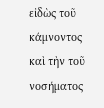εἰδὼς τοῦ κάµνοντος καὶ τὴν τοῦ νοσήµατος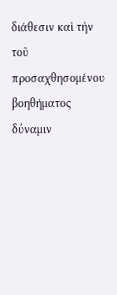διάθεσιν καὶ τὴν τοῦ προσαχθησοµένου βοηθήµατος δύναµιν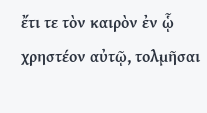ἔτι τε τὸν καιρὸν ἐν ᾧ χρηστέον αὐτῷ, τολµῆσαι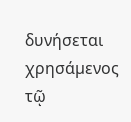δυνήσεται χρησάµενος τῷ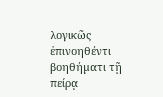λογικῶς ἐπινοηθέντι βοηθήµατι τῇ πείρᾳ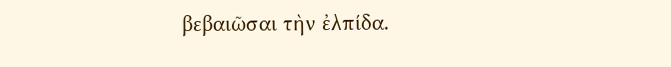βεβαιῶσαι τὴν ἐλπίδα.